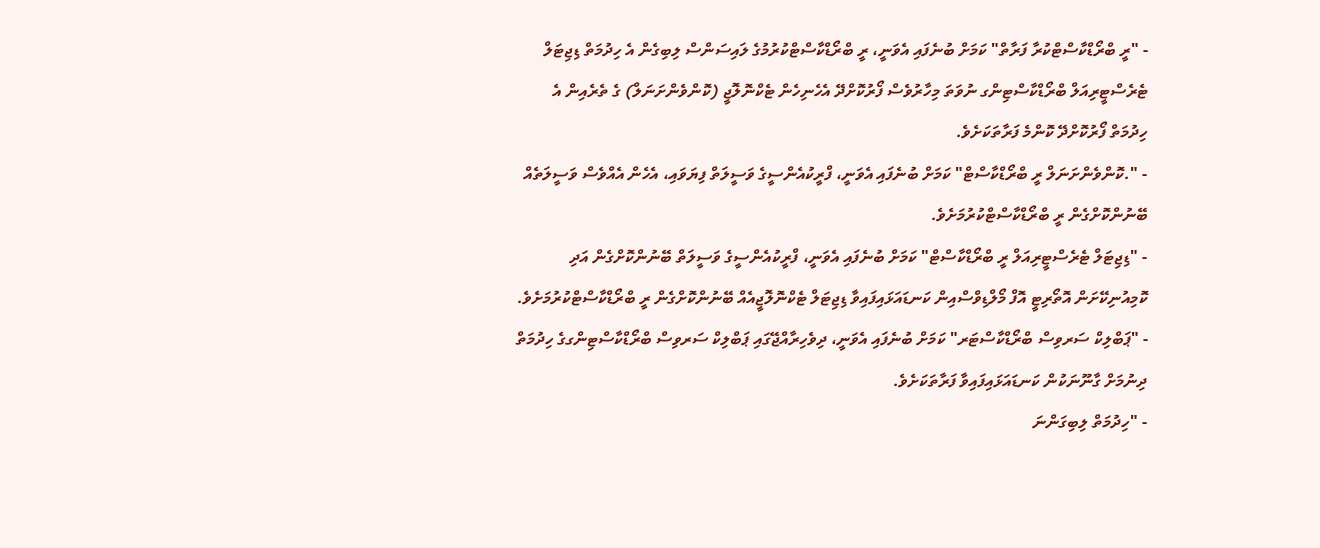- "ރީ ބްރޯޑްކާސްޓްކުރާ ފަރާތް" ކަމަށް ބުނެފައި އެވަނީ، ރީ ބްރޯޑްކާސްޓްކުރުމުގެ ލައިސަންސް ލިބިގެން އެ ހިދުމަތް ޑިޖިޓަލް ޓެރެސްޓީރިއަލް ބްރޯޑްކާސްޓިންގ ނުވަތަ މިހާރުވެސް ފޯރުކޮށްދޭ އެހެނިހެން ޓެކްނޮލޮޖީ (ކޮންވެންށަނަލް) ގެ ތެރެއިން އެ ހިދުމަތް ފޯރުކޮށްދޭ ކޮންމެ ފަރާތަކަށެވެ.
- ".ކޮންވެންށަނަލް ރީ ބްރޯޑްކާސްޓް" ކަމަށް ބުނެފައި އެވަނީ، ފްރީކުއެންސީގެ ވަސީލަތް ފިޔަވައި، އެހެން އެއްވެސް ވަސީލަތެއް ބޭނުންކޮށްގެން ރީ ބްރޯޑްކާސްޓްކުރުމަށެވެ.
- "ޑިޖިޓަލް ޓެރެސްޓީރިއަލް ރީ ބްރޯޑްކާސްޓް" ކަމަށް ބުނެފައި އެވަނީ، ފްރީކުއެންސީގެ ވަސީލަތް ބޭނުންކޮށްގެން އަދި ކޮމިއުނިކޭށަން އޮތޯރިޓީ އޮފް މޯލްޑިވްސްއިން ކަނޑައަޅައިފައިވާ ޑިޖިޓަލް ޓެކްނޮލޮޖީއެއް ބޭނުންކޮށްގެން ރީ ބްރޯޑްކާސްޓްކުރުމަށެވެ.
- "ޕަބްލިކް ސަރވިސް ބްރޯޑްކާސްޓަރ" ކަމަށް ބުނެފައި އެވަނީ، ދިވެހިރާއްޖޭގައި ޕަބްލިކް ސަރވިސް ބްރޯޑްކާސްޓިންގގެ ހިދުމަތް ދިނުމަށް ގާނޫނަކުން ކަނޑައަޅައިފައިވާ ފަރާތަކަށެވެ.
- "ހިދުމަތް ލިބިގަންނަ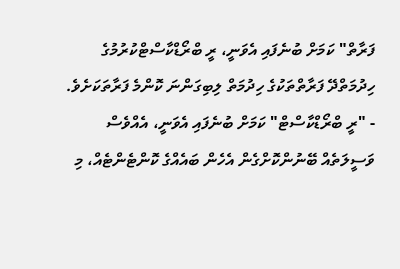ފަރާތް" ކަމަށް ބުނެފައި އެވަނީ، ރީ ބްރޯޑްކާސްޓްކުރުމުގެ ހިދުމަތްދޭ ފަރާތްތަކުގެ ހިދުމަތް ލިބިގަންނަ ކޮންމެ ފަރާތަކަށެވެ.
- "ރީ ބްރޯޑްކާސްޓް" ކަމަށް ބުނެފައި އެވަނީ، އެއްވެސް ވަސީލަތެއް ބޭނުންކޮށްގެން އެހެން ބައެއްގެ ކޮންޓެންޓެއް، މި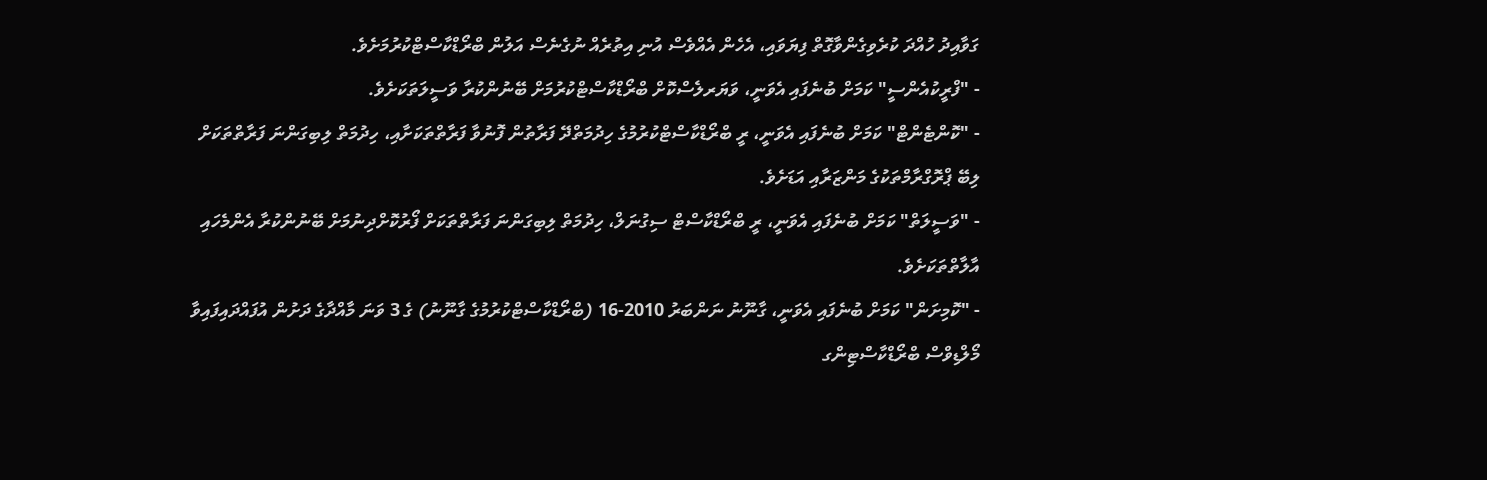ގަވާއިދު ހުއްދަ ކުރެވިގެންވާގޮތް ފިޔަވައި، އެހެން އެއްވެސް އުނި އިތުރެއް ނުގެނެސް އަލުން ބްރޯޑްކާސްޓްކުރުމަށެވެ.
- "ފްރީކުއެންސީ" ކަމަށް ބުނެފައި އެވަނީ، ވަޔަރލެސްކޮށް ބްރޯޑްކާސްޓްކުރުމަށް ބޭނުންކުރާ ވަސީލަތަކަށެވެ.
- "ކޮންޓެންޓް" ކަމަށް ބުނެފައި އެވަނީ، ރީ ބްރޯޑްކާސްޓްކުރުމުގެ ހިދުމަތްދޭ ފަރާތުން ފޮނުވާ ފަރާތްތަކަށާއި، ހިދުމަތް ލިބިގަންނަ ފަރާތްތަކަށް ލިބޭ ޕްރޮގްރާމްތަކުގެ މަންޒަރާއި އަޑަށެވެ.
- "ވަސީލަތް" ކަމަށް ބުނެފައި އެވަނީ، ރީ ބްރޯޑްކާސްޓް ސިގުނަލް، ހިދުމަތް ލިބިގަންނަ ފަރާތްތަކަށް ފޯރުކޮށްދިނުމަށް ބޭނުންކުރާ އެންމެހައި އާލާތްތަކަށެވެ.
- "ކޮމިށަން" ކަމަށް ބުނެފައި އެވަނީ، ގާނޫނު ނަންބަރު 2010-16 (ބްރޯޑްކާސްޓްކުރުމުގެ ގާނޫނު) ގެ 3 ވަނަ މާއްދާގެ ދަށުން އުފައްދައިފައިވާ މޯލްޑިވްސް ބްރޯޑްކާސްޓިންގ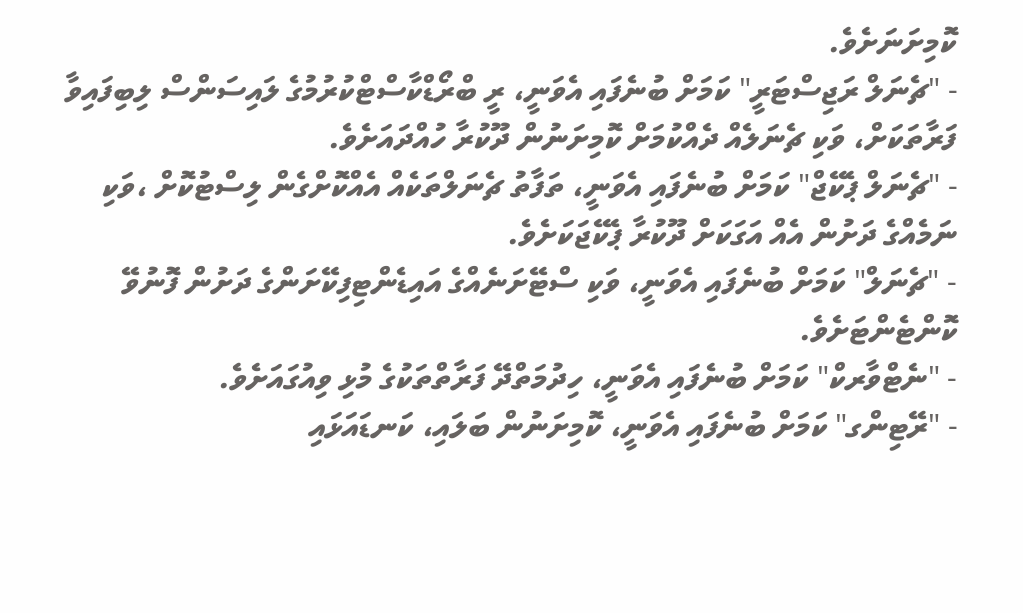ކޮމިށަނަށެވެ.
- "ޗެނަލް ރަޖިސްޓަރީ" ކަމަށް ބުނެފައި އެވަނީ، ރީ ބްރޯޑްކާސްޓްކުރުމުގެ ލައިސަންސް ލިބިފައިވާ ފަރާތަކަށް، ވަކި ޗެނަލެއް ދެއްކުމަށް ކޮމިށަނުން ދޫކުރާ ހުއްދައަށެވެ.
- "ޗެނަލް ޕެކޭޖް" ކަމަށް ބުނެފައި އެވަނީ، ތަފާތު ޗެނަލްތަކެއް އެއްކޮށްގެން ލިސްޓުކޮށް ،ވަކި ނަމެއްގެ ދަށުން އެއް އަގަކަށް ދޫކުރާ ޕެކޭޖަކަށެވެ.
- "ޗެނަލް" ކަމަށް ބުނެފައި އެވަނީ، ވަކި ސްޓޭށަނެއްގެ އައިޑެންޓިފިކޭށަންގެ ދަށުން ފޮނުވޭ ކޮންޓެންޓަށެވެ.
- "ނެޓްވާރކް" ކަމަށް ބުނެފައި އެވަނީ، ހިދުމަތްދޭ ފަރާތްތަކުގެ މުޅި ވިއުގައަށެވެ.
- "ރޭޓިންގ" ކަމަށް ބުނެފައި އެވަނީ، ކޮމިށަނުން ބަލައި، ކަނޑައަޅައި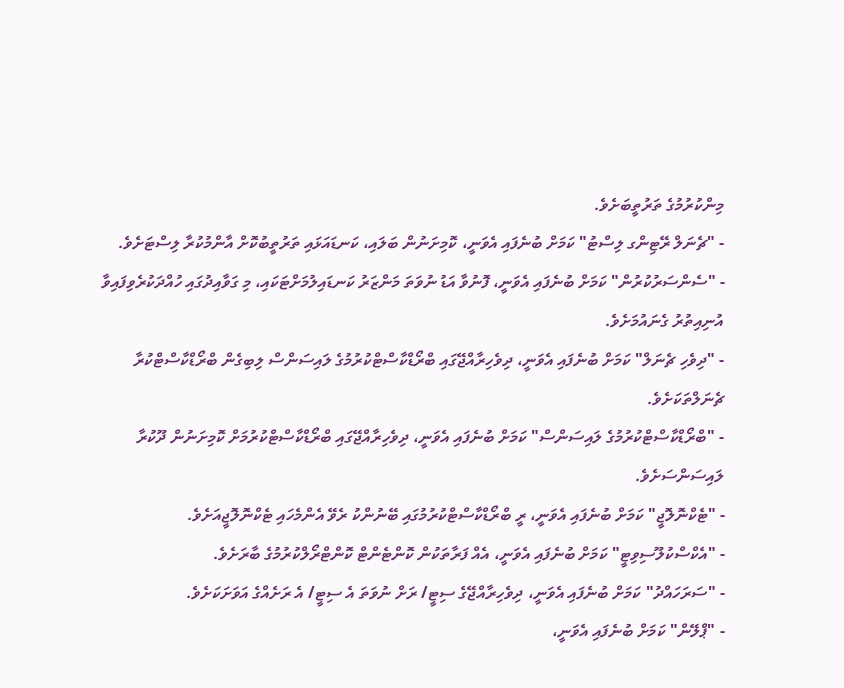މިންކުރުމުގެ ތަރުތީބަށެވެ.
- "ޗެނަލް ރޭޓިންގ ލިސްޓު" ކަމަށް ބުނެފައި އެވަނީ، ކޮމިށަނުން ބަލައި، ކަނޑައަޅައި ތަރުތީބުކޮށް އާންމުކުރާ ލިސްޓަށެވެ.
- "ސެންސަރުކުރުން" ކަމަށް ބުނެފައި އެވަނީ، ފޮނުވާ އަޑު ނުވަތަ މަންޒަރު ކަނޑައިލުމަށްޓަކައި، މި ގަވާއިދުގައި ހުއްދަކުރެވިފައިވާ އުނިއިތުރު ގެނައުމަށެވެ.
- "ދިވެހި ޗެނަލް" ކަމަށް ބުނެފައި އެވަނީ، ދިވެހިރާއްޖޭގައި ބްރޯޑްކާސްޓްކުރުމުގެ ލައިސަންސް ލިބިގެން ބްރޯޑްކާސްޓްކުރާ ޗެނަލްތަކަށެވެ.
- "ބްރޯޑްކާސްޓްކުރުމުގެ ލައިސަންސް" ކަމަށް ބުނެފައި އެވަނީ، ދިވެހިރާއްޖޭގައި ބްރޯޑްކާސްޓްކުރުމަށް ކޮމިށަނުން ދޫކުރާ ލައިސަންސަށެވެ.
- "ޓެކްނޮލޮޖީ" ކަމަށް ބުނެފައި އެވަނީ، ރީ ބްރޯޑްކާސްޓްކުރުމުގައި ބޭނުންކު ރެވޭ އެންމެހައި ޓެކްނޮލޮޖީއަށެވެ.
- "އެކްސްކުލޫސިވިޓީ" ކަމަށް ބުނެފައި އެވަނީ، އެއް ފަރާތަކުން ކޮންޓެންޓް ކޮންޓްރޯލްކުރުމުގެ ބާރަށެވެ.
- "ސަރަހައްދު" ކަމަށް ބުނެފައި އެވަނީ، ދިވެހިރާއްޖޭގެ ސިޓީ/ ރަށް ނުވަތަ އެ ސިޓީ/ އެ ރަށެއްގެ އަވަށަކަށެވެ.
- "ޕްލޭން" ކަމަށް ބުނެފައި އެވަނީ،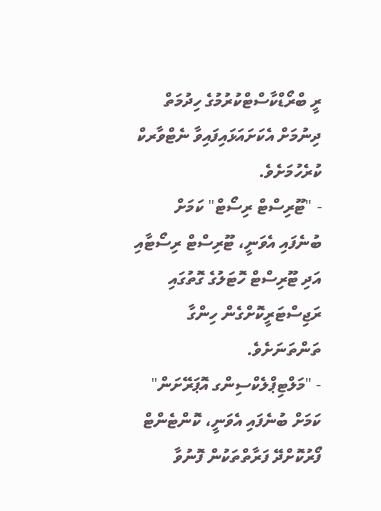ރީ ބްރޯޑްކާސްޓްކުރުމުގެ ހިދުމަތް ދިނުމަށް އެކަށައަޅައިފައިވާ ނެޓްވާރކް ކުރެހުމަށެވެ.
- "ޓޫރިސްޓް ރިސޯޓް" ކަމަށް ބުނެފައި އެވަނީ، ޓޫރިސްޓް ރިސޯޓާއި އަދި ޓޫރިސްޓް ހޮޓަލުގެ ގޮތުގައި ރަޖިސްޓަރީކޮށްގެން ހިންގާ ތަންތަނަށެވެ.
- "މަލްޓިޕްލެކްސިންގ އޮޕަރޭށަން" ކަމަށް ބުނެފައި އެވަނީ، ކޮންޓެންޓް ފޯރުކޮށްދޭ ފަރާތްތަކުން ފޮނުވާ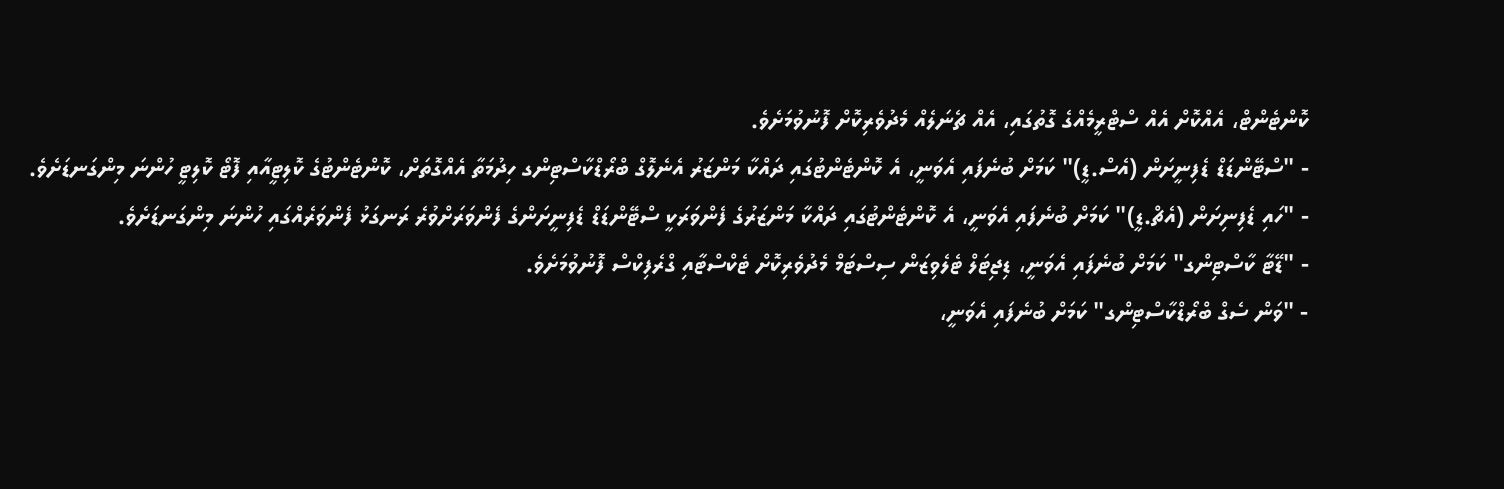ކޮންޓެންޓް، އެއްކޮށް އެއް ސްޓްރީމެއްގެ ގޮތުގައި، އެއް ޗެނަލެއް މެދުވެރިކޮށް ފޮނުވުމަށެވެ.
- "ސްޓޭންޑަޑް ޑެފިނީށަން (އެސް.ޑީ)" ކަމަށް ބުނެފައި އެވަނީ، އެ ކޮންޓެންޓުގައި ދައްކާ މަންޒަރު އެނެލޮގް ބްރޯޑްކާސްޓިންގ ހިދުމަތާ އެއްގޮތަށް، ކޮންޓެންޓުގެ ކޮލިޓީއާއި ފޮޓޯ ކޮލިޓީ ހުންނަ މިންގަނޑަށެވެ.
- "ހައި ޑެފިނިށަން (އެޗް.ޑީ)" ކަމަށް ބުނެފައި އެވަނީ، އެ ކޮންޓެންޓުގައި ދައްކާ މަންޒަރުގެ ފެންވަރަކީ ސްޓޭންޑަޑް ޑެފިނީށަންގެ ފެންވަރަށްވުރެ ރަނގަޅު ފެންވަރެއްގައި ހުންނަ މިންގަނޑަށެވެ.
- "ޑޭޓާ ކާސްޓިންގ" ކަމަށް ބުނެފައި އެވަނީ، ޑިޖިޓަލް ޓެލެވިޒަން ސިސްޓަމް މެދުވެރިކޮށް ޓެކްސްޓާއި ގްރެފިކްސް ފޮނުވުމަށެވެ.
- "ވަން ސެގް ބްރޯޑްކާސްޓިންގ" ކަމަށް ބުނެފައި އެވަނީ،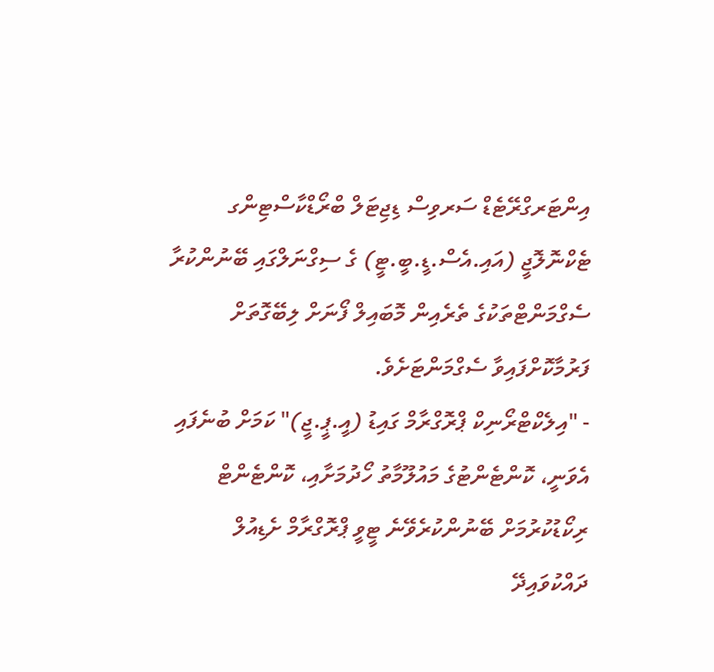އިންޓަރގްރޭޓެޑް ސަރވިސް ޑިޖިޓަލް ބްރޯޑްކާސްޓިންގ ޓެކްނޮލޮޖީ (އައި.އެސް.ޑީ.ބީ.ޓީ) ގެ ސިގްނަލްގައި ބޭނުންކުރާ ސެގްމަންޓްތަކުގެ ތެރެއިން މޮބައިލް ފޯނަށް ލިބޭގޮތަށް ފަރުމާކޮށްފައިވާ ސެގްމަންޓަށެވެ.
- "އިލެކްޓްރޯނިކް ޕްރޮގްރާމް ގައިޑު (އީ.ޕީ.ޖީ)" ކަމަށް ބުނެފައި އެވަނީ، ކޮންޓެންޓުގެ މައުލޫމާތު ހޯދުމަށާއި، ކޮންޓެންޓް ރިކޯޑުކުރުމަށް ބޭނުންކުރެވޭނެ ޓީވީ ޕްރޮގްރާމް ށެޑިއުލް ދައްކުވައިދޭ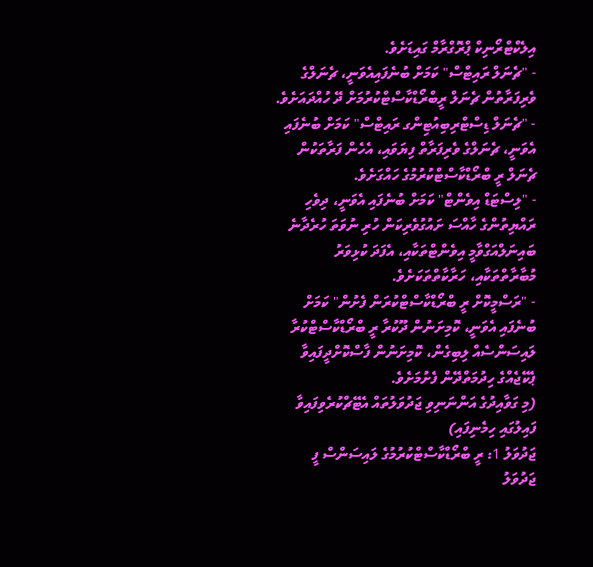އިލެކްޓްރޯނިކް ޕްރޮގްރާމް ގައިޑަށެވެ.
- "ޗެނަލް ރައިޓްސް" ކަމަށް ބުނެފައިއެވަނީ، ޗެނަލްގެ ވެރިފަރާތުން ޗެނަލް ރީބްރޯޑްކާސްޓްކުރުމަށް ދޭ ހުއްދައަށެވެ.
- "ޗެނަލް ޑިސްޓްރިބިއުޓިންގ ރައިޓްސް" ކަމަށް ބުނެފައި އެވަނީ، ޗެނަލްގެ ވެރިފަރާތް ފިޔަވައި، އެހެން ފަރާތަކުން ޗެނަލް ރީ ބްރޯޑްކާސްޓްކުރުމުގެ ހައްގަށެވެ.
- "ލިސްޓަޑް އިވެންޓް" ކަމަށް ބުނެފައި އެވަނީ، ދިވެހި ރައްޔިތުންގެ ހާއްސަ ށައުގުވެރިކަން ހުރި ނުވަތަ ހުރެދާނެ ބައިނަލްއަގްވާމީ އިވެންޓްތަކާއި، އެފަދަ ކުޅިވަރު މުބާރާތްތަކާއި، ހަރާކާތްތަކަށެވެ.
- "ރަސްމީކޮށް ރީ ބްރޯޑްކާސްޓްކުރަން ފެށުން" ކަމަށް ބުނެފައި އެވަނީ، ކޮމިށަނުން ދޫކުރާ ރީ ބްރޯޑްކާސްޓްކުރާ ލައިސަންސެއް ލިބިގެން، ކޮމިށަނުން ފާސްކޮށްދީފައިވާ ޕެކޭޖެއްގެ ހިދުމަތްދޭން ފެށުމަށެވެ.
(މި ގަވާއިދުގެ އަންނަނިވި ޖަދުވަލުތައް އެޓޭޗްކުރެވިފައިވާ ފައިލުގައި ހިމެނިފައި)
ޖަދުވަލު 1: ރީ ބްރޯޑްކާސްޓްކުރުމުގެ ލައިސަންސް ފީ
ޖަދުވަލު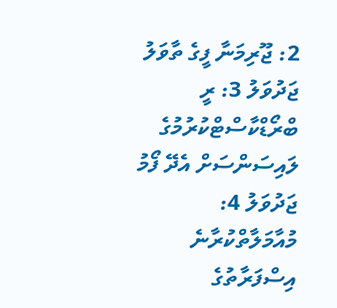2: ޖޫރިމަނާ ފީގެ ތާވަލު
ޖަދުވަލު 3: ރީ ބްރޯޑްކާސްޓްކުރުމުގެ ލައިސަންސަށް އެދޭ ފޯމު
ޖަދުވަލު 4: މުއާމަލާތްކުރާނެ އިސްފަރާތުގެ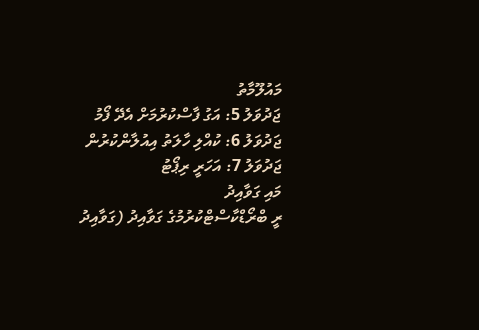މައުލޫމާތު
ޖަދުވަލު 5: އަގު ފާސްކުރުމަށް އެދޭ ފޯމު
ޖަދުވަލު 6: ކުއްލި ހާލަތު އިއުލާންކުރުން
ޖަދުވަލު 7: އަހަރީ ރިޕޯޓު
މައި ގަވާއިދު
ރީ ބްރޯޑްކާސްޓްކުރުމުގެ ގަވާއިދު (ގަވާއިދު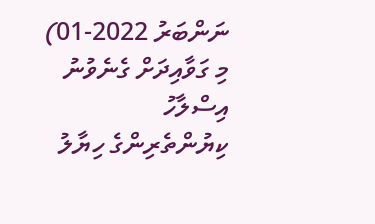ނަންބަރު 2022-01)
މި ގަވާއިދަށް ގެނެވުނު އިސްލާހު
ކިޔުންތެރިންގެ ހިޔާލު